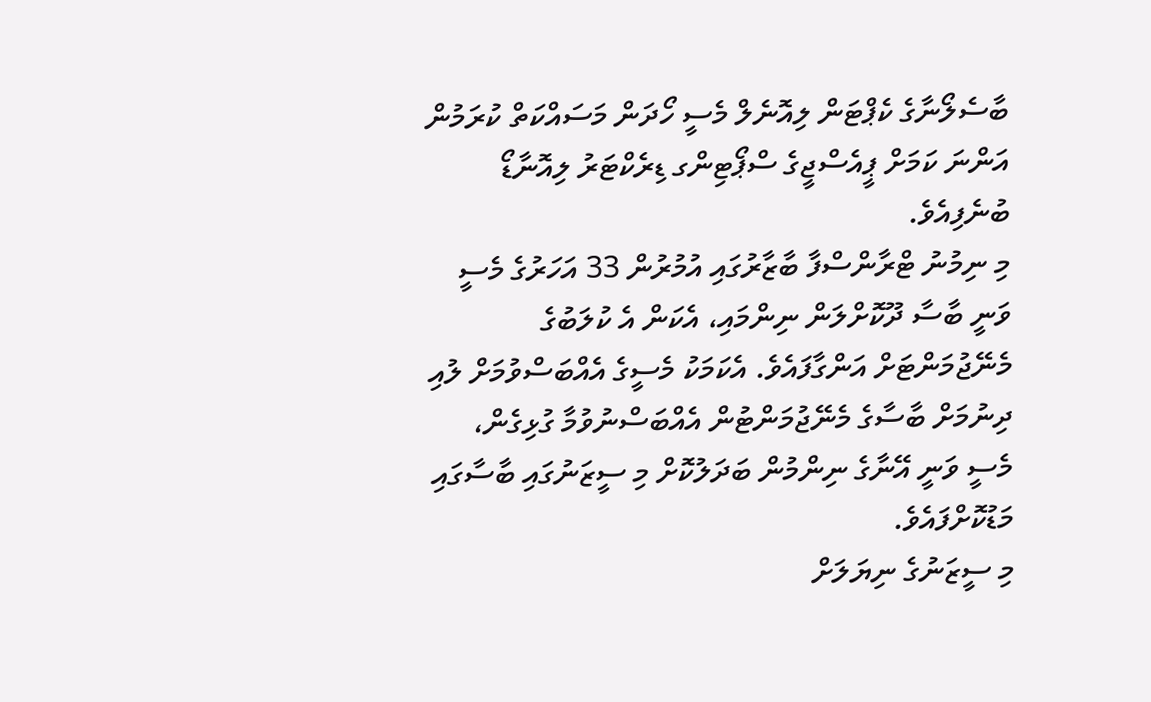ބާސެލޯނާގެ ކެޕްޓަން ލިއޮނެލް މެސީ ހޯދަން މަސައްކަތް ކުރަމުން އަންނަ ކަމަށް ޕީއެސްޖީގެ ސްޕޯޓިންގ ޑިރެކްޓަރު ލިއޮނާޑޯ ބުނެފިއެވެ.
މި ނިމުނު ޓްރާންސްފާ ބާޒާރުގައި އުމުރުން 33 އަހަރުގެ މެސީ ވަނީ ބާސާ ދޫކޮށްލަން ނިންމައި، އެކަން އެ ކުލަބުގެ މެނޭޖުމަންޓަށް އަންގާފައެވެ. އެކަމަކު މެސީގެ އެއްބަސްވުމަށް ލުއި ދިނުމަށް ބާސާގެ މެނޭޖުމަންޓުން އެއްބަސްނުވުމާ ގުޅިގެން، މެސީ ވަނީ އޭނާގެ ނިންމުން ބަދަލުކޮށް މި ސީޒަނުގައި ބާސާގައި މަޑުކޮށްފައެވެ.
މި ސީޒަނުގެ ނިޔަލަށް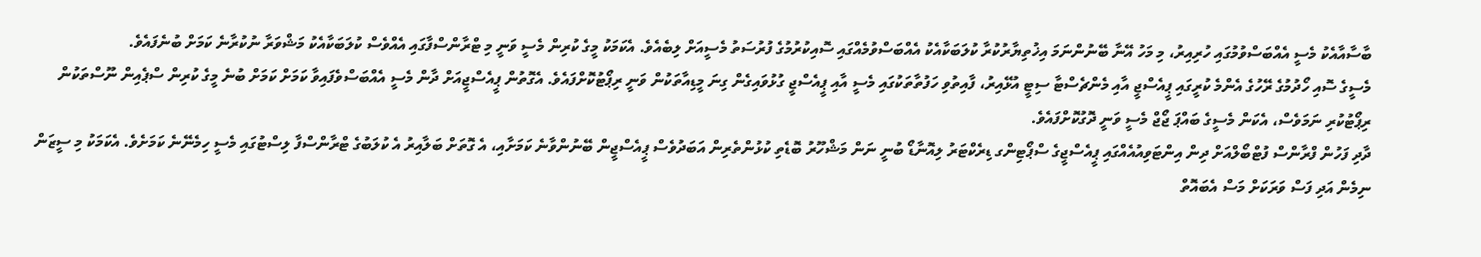ބާސާއާއެކު މެސީ އެއްބަސްވުމުގައި ހުރިއިރު، މި މަހު އޭނާ ބޭނުންނަމަ އިޚުތިޔާރުކުރާ ކުލަބަކާއެކު އެއްބަސްވުމެއްގައި ސޮއިކުރުމުގެ ފުރުސަތު މެސީއަށް ލިބެއެވެ. އެކަމަކު މީގެ ކުރިން މެސީ ވަނީ މި ޓްރާންސްފާގައި އެއްވެސް ކުލަބަކާއެކު މަޝްވަރާ ނުކުރާނެ ކަމަށް ބުނެފައެވެ.
މެސީގެ ސޮއި ހޯދުމުގެ ރޭހުގެ އެންމެ ކުރީގައި ޕީއެސްޖީ އާއި މެންޗެސްޓާ ސިޓީ އުޅޭއިރު، ފާއިތުވި ހަފުތާތަކުގައި މެސީ އާއި ޕީއެސްޖީ ގުޅުވައިގެން ގިނަ މީޑިއާތަކުން ވަނީ ރިޕޯޓުކޮށްފައެވެ. އެގޮތުން ޕީއެސްޖީއަށް ދާން މެސީ އެއްބަސްވެފައިވާ ކަމަށް ކަމަށް ބުނެ މީގެ ކުރިން ސްޕެއިން ނޫސްތަކުން ރިޕޯޓުކުރި ނަމަވެސް، އެކަން މެސީގެ ބައްޕަ ޖޯޖް މެސީ ވަނީ ދޮގުކޮށްފައެވެ.
ދާދި ފަހުން ފްރާންސް ފުޓްބޯލްއަށް ދިން އިންޓަވިއުއެއްގައި ޕީއެސްޖީގެ ސްޕޯޓިންގ ޑިރެކްޓަރު ލިއޮނާޑޯ ބުނީ ނަން މަޝްހޫރު ބޮޑެތި ކުޅުންތެރިން އަބަދުވެސް ޕީއެސްޖީން ބޭނުންވާނެ ކަމަށާއި، އެ ގޮތަށް ބަލާއިރު އެ ކުލަބުގެ ޓްރާންސްފާ ލިސްޓުގައި މެސީ ހިމެނޭނެ ކަމަށެވެ. އެކަމަކު މި ސީޒަން ނިމެން އަދި ފަސް ވަރަކަށް މަސް އެބައޮތް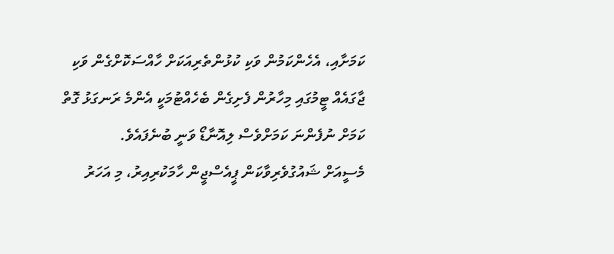ކަމަށާއި، އެހެންކަމުން ވަކި ކުޅުންތެރިއަކަށް ހާއްސަކޮށްގެން ވަކި ޖާގައެއް ޓީމުގައި މިހާރުން ފެށިގެން ބެހެއްޓުމަކީ އެންމެ ރަނގަޅު ގޮތް ކަމަށް ނުފެންނަ ކަމަށްވެސް ލިއޮނާޑޯ ވަނީ ބުނެފައެވެ.
މެސީއަށް ޝައުގުވެރިވާކަން ޕީއެސްޖީން ހާމަކުރިއިރު، މި އަހަރު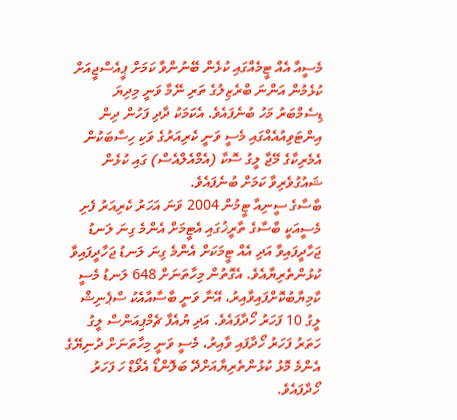މެސީއާ އެއް ޓީމެއްގައި ކުޅެން ބޭނުންވާ ކަމަށް ޕީއެސްޖީއަށް ކުޅެމުން އަންނަ ބްރެޒިލުގެ ތަރި ނޭމާ ވަނީ މިދިޔަ ޑިސެމްބަރު މަހު ބުނެފައެވެ. އެކަމަކު ދާދި ފަހުން ދިން އިންޓަވިއުއެއްގައި މެސީ ވަނީ ކެރިއަރުގެ ވަކި ހިސާބަކުން އެމެރިކާގެ މޭޖާ ލީގު ސޮކާ (އެމްއެލްއެސް) ގައި ކުޅެން ޝައުގުވެރިވާ ކަމަށް ބުނެފައެވެ.
ބާސާގެ ސީނިއާ ޓީމުން 2004 ވަނަ އަހަރު ކެރިއަރު ފެށި މެސީއަކީ ބާސާގެ ތާރީޚުގައި އެޓީމަށް އެންމެ ގިނަ ލަނޑު ޖަހާދީފައިވާ އަދި އެއް ޓީމަކަށް އެންމެ ގިނަ ލަނޑު ޖަހާދީފައިވާ ކުޅުންތެރިޔާއެވެ. އެގޮތުން މިހާތަނަށް 648 ލަނޑު މެސީ ކާމިޔާބުކޮށްފައިވާއިރު، އޭނާ ވަނީ ބާސާއާއެކު ސްޕެނިޝް ލީގު 10 ފަހަރު ހޯދާފައެވެ. އަދި ޔުއެފާ ޗެމްޕިއަންސް ލީގު ހަތަރު ފަހަރު ހޯދާފައި ވާއިރު، މެސީ ވަނީ މިހާތަނަށް ދުނިޔޭގެ އެންމެ މޮޅު ކުޅުންތެރިޔާއަށްދޭ ބަލޮންޑޯ އެވޯޑް ހަ ފަހަރު ހޯދާފައެވެ.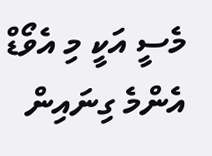މެސީ އަކީ މި އެވޯޑް އެންމެ ގިނައިން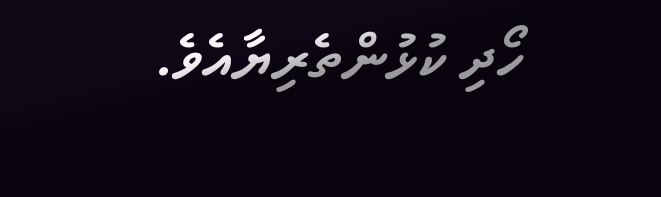ހޯދި ކުޅުންތެރިޔާއެވެ.